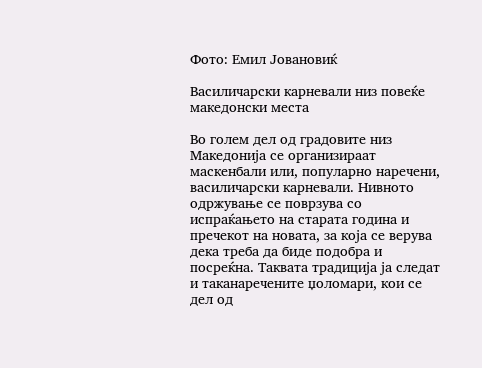Фото: Емил Јовановиќ

Василичарски карневали низ повеќе македонски места

Во голем дел од градовите низ Македонија се организираат маскенбали или, популарно наречени, василичарски карневали. Нивното одржување се поврзува со испраќањето на старата година и пречекот на новата, за која се верува дека треба да биде подобра и посреќна. Таквата традиција ја следат и таканаречените џоломари, кои се дел од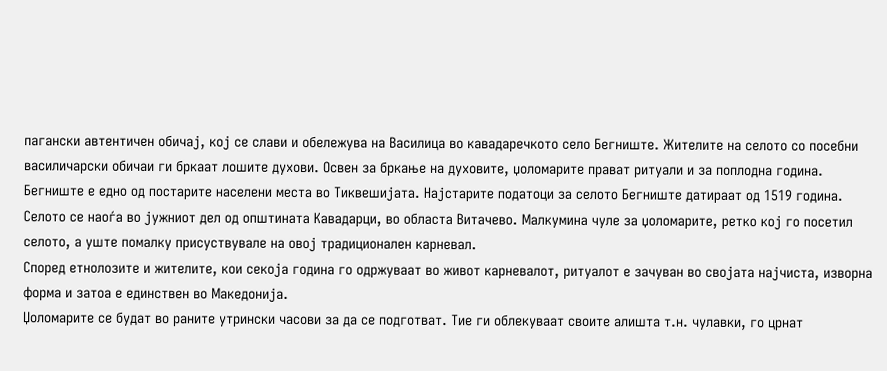пагански автентичен обичај, кој се слави и обележува на Василица во кавадаречкото село Бегниште. Жителите на селото со посебни василичарски обичаи ги бркаат лошите духови. Освен за бркање на духовите, џоломарите прават ритуали и за поплодна година.
Бегниште е едно од постарите населени места во Тиквешијата. Најстарите податоци за селото Бегниште датираат од 1519 година. Селото се наоѓа во јужниот дел од општината Кавадарци, во областа Витачево. Малкумина чуле за џоломарите, ретко кој го посетил селото, а уште помалку присуствувале на овој традиционален карневал.
Според етнолозите и жителите, кои секоја година го одржуваат во живот карневалот, ритуалот е зачуван во својата најчиста, изворна форма и затоа е единствен во Македонија.
Џоломарите се будат во раните утрински часови за да се подготват. Тие ги облекуваат своите алишта т.н. чулавки, го црнат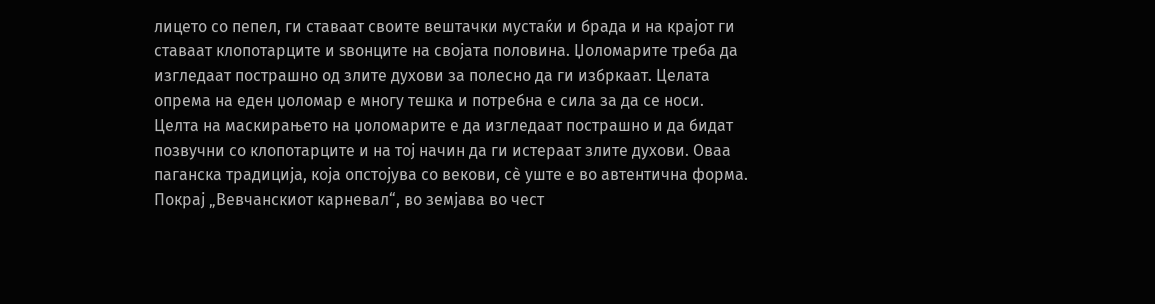лицето со пепел, ги ставаат своите вештачки мустаќи и брада и на крајот ги ставаат клопотарците и ѕвонците на својата половина. Џоломарите треба да изгледаат пострашно од злите духови за полесно да ги избркаат. Целата опрема на еден џоломар е многу тешка и потребна е сила за да се носи.
Целта на маскирањето на џоломарите е да изгледаат пострашно и да бидат позвучни со клопотарците и на тој начин да ги истераат злите духови. Оваа паганска традиција, која опстојува со векови, сѐ уште е во автентична форма.
Покрај „Вевчанскиот карневал“, во земјава во чест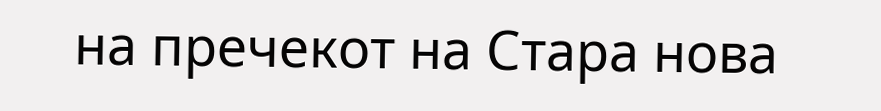на пречекот на Стара нова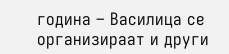година – Василица се организираат и други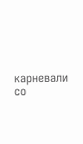карневали со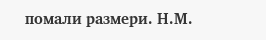помали размери. Н.М.